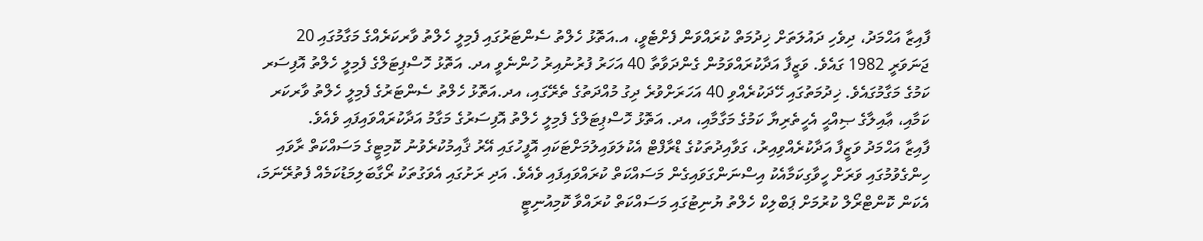ފާއިޒާ އަޙްމަދު، ދިވެހި ދައުލަތަށް ޚިދުމަތް ކުރައްވަން ފެށްޓެވީ، އ.އަތޮޅު ހެލްތު ސެންޓަރުގައި ފެމިލީ ހެލްތު ވާރކަރެއްގެ މަގާމުގައި 20 ޖަނަވަރީ 1982 ގައެވެ. ވަޒީފާ އަދާކުރައްވަމުން ގެންދަވާތާ 40 އަހަރު ފުރުނުއިރު ހުންނެވީ އދ. އަތޮޅު ހޮސްޕިޓަލްގެ ފެމިލީ ހެލްތު އޮފިސަރ ކަމުގެ މަގާމުގައެވެ. ޚިދުމަތުގައި ހޭދަކުރެއްވި 40 އަހަރަށްވުރެ ދިގު މުއްދަތުގެ ތެރޭގައި، އދ.އަތޮޅު ހެލްތު ސެންޓަރުގެ ފެމިލީ ހެލްތު ވާރކަރ ކަމާއި، ޢާއިލާގެ ޞިއްޙީ އެހީތެރިޔާ ކަމުގެ މަގާމާއި، އދ. އަތޮޅު ހޮސްޕިޓަލްގެ ފެމިލީ ހެލްތު އޮފިސަރުގެ މަގާމު އަދާކުރައްވައިފައި ވެއެވެ.
ފާއިޒާ އަޙްމަދު ވަޒީފާ އަދާކުރެއްވިއިރު، ގަވާއިދުތަކުގެ ޑްރާފްޓް އެކުލަވައިލުމަށްޓަކައި އޮފީހުގައި އޭރު ޤާއިމުކުރެވުނު ކޮމިޓީގެ މަސައްކަތް ރާވައި ހިންގެވުމުގައި ވަރަށް ހީވާގިކަމާއެކު އިސްނަންގަވައިގެން މަސައްކަތް ކުރައްވައިފައި ވެއެވެ. އަދި ރަށުގައި އެވަގުތަކު ރޯގާބަލިމަޑުކަމެއް ފެތުރޭނަމަ، އެކަން ކޮންޓްރޯލް ކުރުމަށް ޕަބްލިކް ހެލްތު ޔުނިޓުގައި މަސައްކަތް ކުރައްވާ ކޮމިއުނިޓީ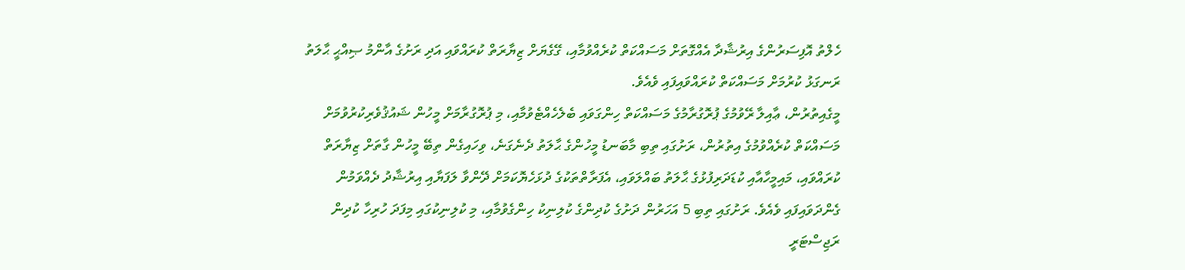ހެލްތު އޮފިސަރުންގެ އިރުޝާދާ އެއްގޮތަށް މަސައްކަތް ކުރެއްވުމާއި، ގޭގެޔަށް ޒިޔާރަތް ކުރައްވައި އަދި ރަށުގެ އާންމު ޞިއްޙީ ޙާލަތު ރަނގަޅު ކުރުމަށް މަސައްކަތް ކުރައްވައިފައި ވެއެވެ.
މީގެއިތުރުން، ޢާއިލާ ރޭވުމުގެ ޕުރޮގުރާމުގެ މަސައްކަތް ހިންގަވައި ބެލެހެއްޓެވުމާއި، މި ޕުރޮގުރާމަށް މީހުން ޝައުޤުވެރިކުރުވުމަށް މަސައްކަތް ކުރެއްވުމުގެ އިތުރުން، ރަށުގައި ތިބި މާބަނޑު މީހުންގެ ޙާލަތު ދެނެގަނެ، ވިހައިގެން ތިބޭ މީހުން ގާތަށް ޒިޔާރަތް ކުރައްވައި، މައިމީހާއާއި ކުޑަދަރިފުޅުގެ ޙާލަތު ބައްލަވައި، އެފަރާތްތަކުގެ ދުޅަހެޔޮކަމަށް ދޭންވާ ލަފަޔާއި އިރުޝާދު ދެއްވަމުން ގެންދަވައިފައި ވެއެވެ. ރަށުގައި ތިބި 5 އަހަރުން ދަށުގެ ކުދިންގެ ކުލިނިކު ހިންގެވުމާއި، މި ކުލިނިކުގައި މިފަދަ ހުރިހާ ކުދިން ރަޖިސްޓަރީ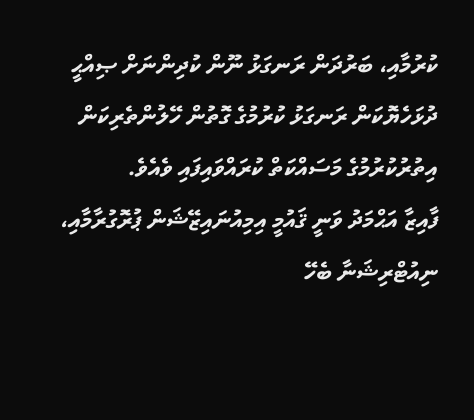ކުރުމާއި، ބަރުދަން ރަނގަޅު ނޫން ކުދިންނަށް ޞިއްޙީ ދުޅަހެޔޮކަން ރަނގަޅު ކުރުމުގެ ގޮތުން ހޭލުންތެރިކަން އިތުރުކުރުމުގެ މަސައްކަތް ކުރައްވައިފައި ވެއެވެ.
ފާއިޒާ އަޙްމަދު ވަނީ ޤައުމީ އިމިއުނައިޒޭޝަން ޕުރޮގުރާމާއި، ނިއުޓްރިޝަނާ ބެހޭ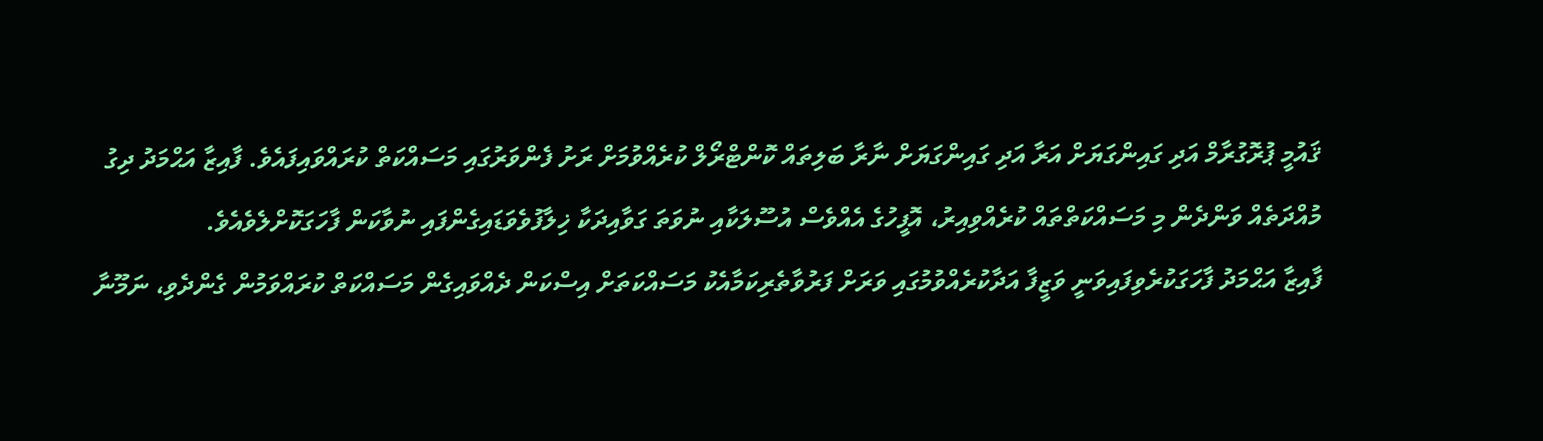ޤައުމީ ޕުރޮގުރާމް އަދި ގައިންގަޔަށް އަރާ އަދި ގައިންގަޔަށް ނާރާ ބަލިތައް ކޮންޓްރޯލް ކުރެއްވުމަށް ރަށު ފެންވަރުގައި މަސައްކަތް ކުރައްވައިފައެވެ. ފާއިޒާ އަޙްމަދު ދިގު މުއްދަތެއް ވަންދެން މި މަސައްކަތްތައް ކުރެއްވިއިރު، އޮފީހުގެ އެއްވެސް އުސޫލަކާއި ނުވަތަ ގަވާއިދަކާ ޚިލާފުވެވަޑައިގެންފައި ނުވާކަން ފާހަގަކޮށްލެވެއެވެ.
ފާއިޒާ އަޙްމަދު ފާހަގަކުރެވިފައިވަނީ ވަޒީފާ އަދާކުރެއްވުމުގައި ވަރަށް ފަރުވާތެރިކަމާއެކު މަސައްކަތަށް އިސްކަން ދެއްވައިގެން މަސައްކަތް ކުރައްވަމުން ގެންދެވި، ނަމޫނާ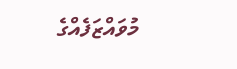މުވައްޒަފެއްގެ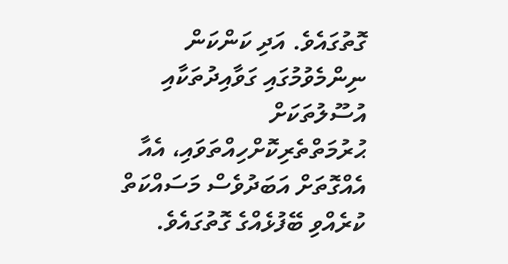ގޮތުގައެވެ. އަދި ކަންކަން ނިންމެވުމުގައި ގަވާއިދުތަކާއި އުސޫލުތަކަށް ޙުރުމަތްތެރިކޮށްހިއްތަވައި، އެއާ އެއްގޮތަށް އަބަދުވެސް މަސައްކަތް ކުރެއްވި ބޭފުޅެއްގެ ގޮތުގައެވެ.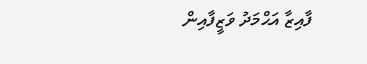ފާއިޒާ އަޙްމަދު ވަޒީފާއިން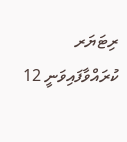ރިޓަޔަރ ކުރައްވާފައިވަނީ 12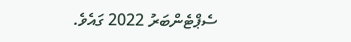ސެޕްޓެންބަރު 2022 ގައެވެ.